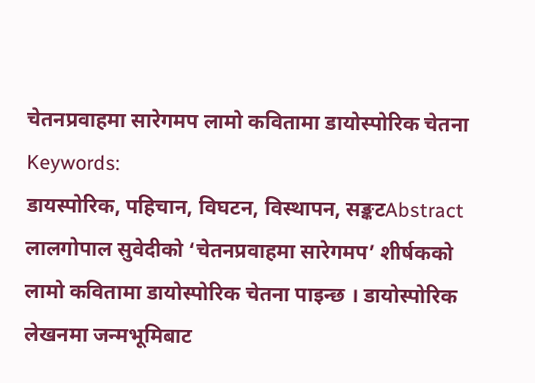चेतनप्रवाहमा सारेगमप लामो कवितामा डायोस्पोरिक चेतना
Keywords:
डायस्पोरिक, पहिचान, विघटन, विस्थापन, सङ्कटAbstract
लालगोपाल सुवेदीको ‘चेतनप्रवाहमा सारेगमप’ शीर्षकको लामो कवितामा डायोस्पोरिक चेतना पाइन्छ । डायोस्पोरिक लेखनमा जन्मभूमिबाट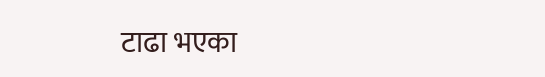टाढा भएका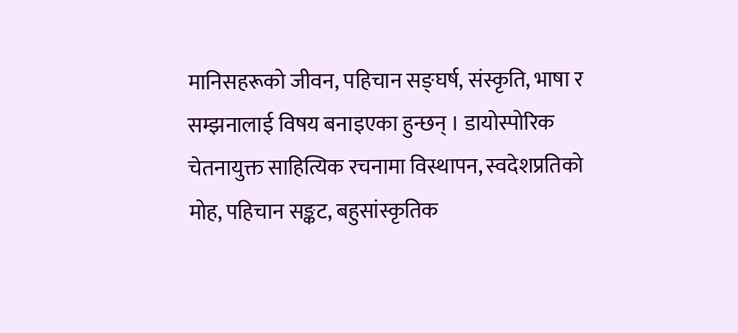मानिसहरूको जीवन, पहिचान सङ्घर्ष, संस्कृति, भाषा र सम्झनालाई विषय बनाइएका हुन्छन् । डायोस्पोरिक चेतनायुक्त साहित्यिक रचनामा विस्थापन, स्वदेशप्रतिको मोह, पहिचान सङ्कट, बहुसांस्कृतिक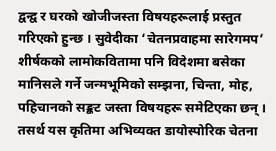द्वन्द्व र घरको खोजीजस्ता विषयहरूलाई प्रस्तुत गरिएको हुन्छ । सुवेदीका ‘चेतनप्रवाहमा सारेगमप’ शीर्षकको लामोकवितामा पनि विदेशमा बसेका मानिसले गर्ने जन्मभूमिको सम्झना, चिन्ता, मोह, पहिचानको सङ्कट जस्ता विषयहरू समेटिएका छन् । तसर्थ यस कृतिमा अभिव्यक्त डायोस्पोरिक चेतना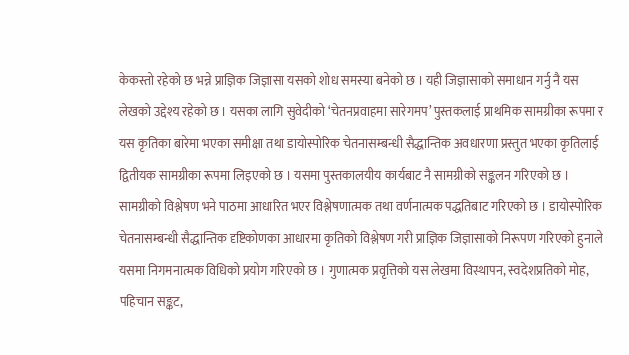केकस्तो रहेको छ भन्ने प्राज्ञिक जिज्ञासा यसको शोध समस्या बनेको छ । यही जिज्ञासाको समाधान गर्नु नै यस लेखको उद्देश्य रहेको छ । यसका लागि सुवेदीको ‘चेतनप्रवाहमा सारेगमप’ पुस्तकलाई प्राथमिक सामग्रीका रूपमा र यस कृतिका बारेमा भएका समीक्षा तथा डायोस्पोरिक चेतनासम्बन्धी सैद्धान्तिक अवधारणा प्रस्तुत भएका कृतिलाई द्वितीयक सामग्रीका रूपमा लिइएको छ । यसमा पुस्तकालयीय कार्यबाट नै सामग्रीको सङ्कलन गरिएको छ । सामग्रीको विश्लेषण भने पाठमा आधारित भएर विश्लेषणात्मक तथा वर्णनात्मक पद्धतिबाट गरिएको छ । डायोस्पोरिक चेतनासम्बन्धी सैद्धान्तिक दृष्टिकोणका आधारमा कृतिको विश्लेषण गरी प्राज्ञिक जिज्ञासाको निरूपण गरिएको हुनाले यसमा निगमनात्मक विधिको प्रयोग गरिएको छ । गुणात्मक प्रवृत्तिको यस लेखमा विस्थापन, स्वदेशप्रतिको मोह, पहिचान सङ्कट,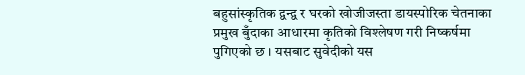बहुसांस्कृतिक द्वन्द्व र घरको खोजीजस्ता डायस्पोरिक चेतनाका प्रमुख बुँदाका आधारमा कृतिको विश्लेषण गरी निष्कर्षमा पुगिएको छ । यसबाट सुवेदीको यस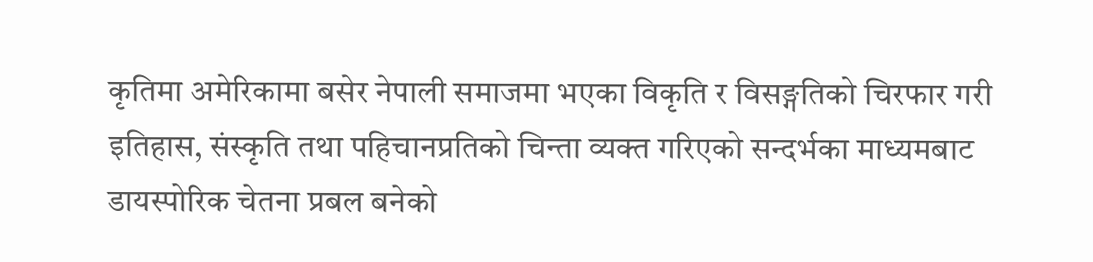कृतिमा अमेरिकामा बसेर नेपाली समाजमा भएका विकृति र विसङ्गतिको चिरफार गरी इतिहास, संस्कृति तथा पहिचानप्रतिको चिन्ता व्यक्त गरिएको सन्दर्भका माध्यमबाट डायस्पोरिक चेतना प्रबल बनेको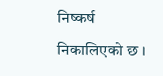निष्कर्ष निकालिएको छ ।